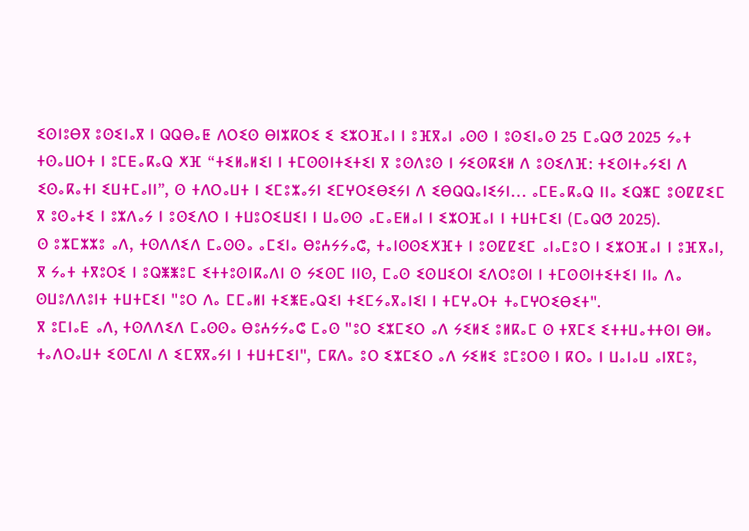ⵉⵙⵏⵓⴱⴳ ⵓⵙⵉⵏⴰⴳ ⵏ ⵕⵕⴱⴰⵟ ⴷⵔⵉⵙ ⴱⵏⵣⴽⵔⵉ ⵉ ⵉⵣⵔⴼⴰⵏ ⵏ ⵓⴼⴳⴰⵏ ⴰⵙⵙ ⵏ ⵓⵙⵉⵏⴰⵙ 25 ⵎⴰⵕⵚ 2025 ⵢⴰⵜ ⵜⵙⴰⵡⵔⵜ ⵏ ⵓⵎⴹⴰⴽⴰⵕ ⵅⴼ “ⵜⵉⵍⴰⵍⵉⵏ ⵏ ⵜⵎⵙⵙⵏⵜⵉⵜⵉⵏ ⴳ ⵓⵙⴷⵓⵙ ⵏ ⵢⵉⵙⴽⵉⵍ ⴷ ⵓⵙⵉⴷⴼ: ⵜⵉⵙⵏⵜⴰⵢⵉⵏ ⴷ ⵉⵙⴰⴽⴰⵜⵏ ⵉⵡⵜⵎⴰⵏⵏ”, ⵙ ⵜⴷⵔⴰⵡⵜ ⵏ ⵉⵎⵓⵣⴰⵢⵏ ⵉⵎⵖⵔⵉⴱⵉⵢⵏ ⴷ ⵉⴱⵕⵕⴰⵏⵉⵢⵏ… ⴰⵎⴹⴰⴽⴰⵕ ⵏⵏⴰ ⵉⵕⵥⵎ ⵓⵙⵇⵇⵉⵎ ⴳ ⵓⵙⴰⵜⵉ ⵏ ⵓⵣⴷⴰⵢ ⵏ ⵓⵙⵉⴷⵔ ⵏ ⵜⵡⵓⵔⵉⵡⵉⵏ ⵏ ⵡⴰⵙⵙ ⴰⵎⴰⴹⵍⴰⵏ ⵏ ⵉⵣⵔⴼⴰⵏ ⵏ ⵜⵡⵜⵎⵉⵏ (ⵎⴰⵕⵚ 2025).
ⵙ ⵓⵣⵎⵣⵣⵓ ⴰⴷ, ⵜⵙⴷⴷⵉⴷ ⵎⴰⵙⵙⴰ ⴰⵎⵉⵏⴰ ⴱⵓⵄⵢⵢⴰⵛ, ⵜⴰⵏⵙⵙⵉⵅⴼⵜ ⵏ ⵓⵙⵇⵇⵉⵎ ⴰⵏⴰⵎⵓⵔ ⵏ ⵉⵣⵔⴼⴰⵏ ⵏ ⵓⴼⴳⴰⵏ, ⴳ ⵢⴰⵜ ⵜⴳⵓⵔⵉ ⵏ ⵓⵕⵥⵥⵓⵎ ⵉⵜⵜⵓⵙⵏⴽⴰⴷⵏ ⵙ ⵢⵉⵙⵎ ⵏⵏⵙ, ⵎⴰⵙ ⵉⵙⵡⵉⵔⵏ ⵉⴷⵔⵓⵙⵏ ⵏ ⵜⵎⵙⵙⵏⵜⵉⵜⵉⵏ ⵏⵏⴰ ⴷⴰ ⵙⵡⵓⴷⴷⵓⵏⵜ ⵜⵡⵜⵎⵉⵏ "ⵓⵔ ⴷⴰ ⵎⵎⴰⵍⵏ ⵜⵉⵥⴹⴰⵕⵉⵏ ⵜⵉⵎⵢⴰⴳⴰⵏⵉⵏ ⵏ ⵜⵎⵖⴰⵔⵜ ⵜⴰⵎⵖⵔⵉⴱⵉⵜ".
ⴳ ⵓⵎⵏⴰⴹ ⴰⴷ, ⵜⵙⴷⴷⵉⴷ ⵎⴰⵙⵙⴰ ⴱⵓⵄⵢⵢⴰⵛ ⵎⴰⵙ "ⵓⵔ ⵉⵣⵎⵉⵔ ⴰⴷ ⵢⵉⵍⵉ ⵓⵍⴽⴰⵎ ⵙ ⵜⴳⵎⵉ ⵉⵜⵜⵡⴰⵜⵜⵙⵏ ⴱⵍⴰ ⵜⴰⴷⵔⴰⵡⵜ ⵉⵙⵎⴷⵏ ⴷ ⵉⵎⴳⴳⴰⵢⵏ ⵏ ⵜⵡⵜⵎⵉⵏ", ⵎⴽⴷⴰ ⵓⵔ ⵉⵣⵎⵉⵔ ⴰⴷ ⵢⵉⵍⵉ ⵓⵎⵓⵔⵙ ⵏ ⴽⵔⴰ ⵏ ⵡⴰⵏⴰⵡ ⴰⵏⴳⵎⵓ,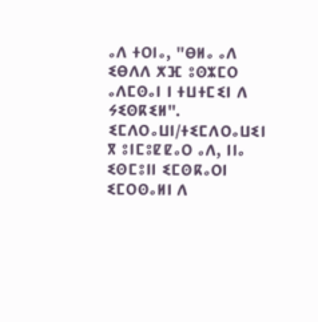ⴰⴷ ⵜⵔⵏⴰ, "ⴱⵍⴰ ⴰⴷ ⵉⴱⴷⴷ ⵅⴼ ⵓⵙⵣⵎⵔ ⴰⴷⵎⵙⴰⵏ ⵏ ⵜⵡⵜⵎⵉⵏ ⴷ ⵢⵉⵙⴽⵉⵍ".
ⵉⵎⴷⵔⴰⵡⵏ/ⵜⵉⵎⴷⵔⴰⵡⵉⵏ ⴳ ⵓⵏⵎⵓⵇⵇⴰⵔ ⴰⴷ, ⵏⵏⴰ ⵉⵙⵎⵓⵏⵏ ⵉⵎⵙⴽⴰⵔⵏ ⵉⵎⵔⵙⴰⵍⵏ ⴷ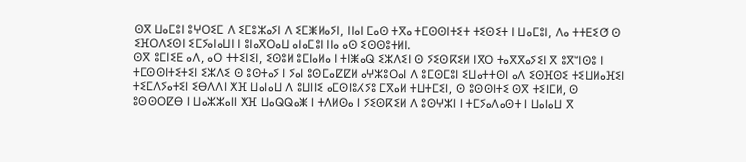ⵙⴳ ⵡⴰⵎⵓⵏ ⵓⵖⵔⵉⵎ ⴷ ⵉⵎⵓⵣⴰⵢⵏ ⴷ ⵉⵎⵥⵍⴰⵢⵏ, ⵏⵏⴰⵏ ⵎⴰⵙ ⵜⴳⴰ ⵜⵎⵙⵙⵏⵜⵉⵜ ⵜⵉⵙⵉⵜ ⵏ ⵡⴰⵎⵓⵏ, ⴷⴰ ⵜⵜⴹⵉⵚ ⵙ ⵉⴼⵔⴷⵉⵙⵏ ⵉⵎⵢⴰⵏⴰⵡⵏ ⵏ ⵓⵏⴰⴳⵔⴰⵡ ⴰⵏⴰⵎⵓⵏ ⵏⵏⴰ ⴰⵙ ⵉⵙⵙⵓⵜⵍⵏ.
ⵙⴳ ⵓⵎⵏⵉⴹ ⴰⴷ, ⴰⵔ ⵜⵜⵉⵏⵉⵏ, ⵉⵙⵓⵍ ⵓⵎⵏⴰⵍⴰ ⵏ ⵜⵏⵥⴰⵕ ⵉⵣⴷⵉⵏ ⵙ ⵢⵉⵙⴽⵉⵍ ⵏⴳⵔ ⵜⴰⴳⴳⴰⵢⵉⵏ ⴳ ⵓⴳⵯⵏⵙⵓ ⵏ ⵜⵎⵙⵙⵏⵜⵉⵜⵉⵏ ⵉⵣⴷⵉ ⵙ ⵓⵙⵜⴰⵢ ⵏ ⵢⴰⵏ ⵓⵙⵎⴰⵇⵇⵍ ⴰⵖⵣⵓⵔⴰⵏ ⴷ ⵓⵎⵙⵎⵓⵏ ⵉⵡⴰⵜⵜⵙⵏ ⴰⴷ ⵉⵙⴼⵙⵉ ⵜⵉⵡⵍⴰⴼⵉⵏ ⵜⵉⵎⴷⵢⴰⵜⵉⵏ ⵉⴱⴷⴷⵏ ⵅⴼ ⵡⴰⵏⴰⵡ ⴷ ⵓⵡⵏⵏⵉ ⴰⵎⵙⵏⵓⵃⵢⵓ ⵎⴳⴰⵍ ⵜⵡⵜⵎⵉⵏ, ⵙ ⵓⵙⵙⵏⵜⵉ ⵙⴳ ⵜⵉⵏⵎⵍ, ⵙ ⵓⵙⵙⵔⵇⴱ ⵏ ⵡⴰⵣⵣⴰⵏⵏ ⵅⴼ ⵡⴰⵕⵕⴰⵥ ⵏ ⵜⴷⵍⵙⴰ ⵏ ⵢⵉⵙⴽⵉⵍ ⴷ ⵓⵙⵖⵣⵏ ⵏ ⵜⵎⵢⴰⴷⴰⵙⵜ ⵏ ⵡⴰⵏⴰⵡ ⴳ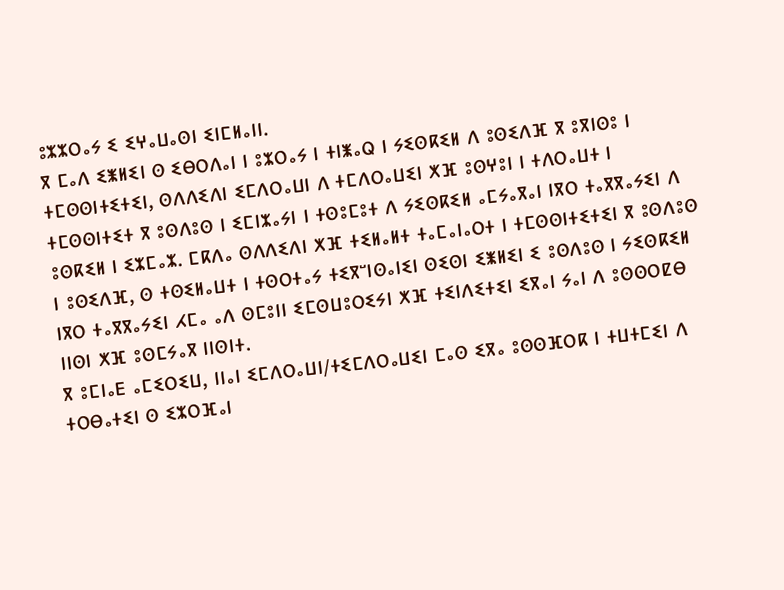ⵓⵣⵣⵔⴰⵢ ⵉ ⵉⵖⴰⵡⴰⵙⵏ ⵉⵏⵎⵍⴰⵏⵏ.
ⴳ ⵎⴰⴷ ⵉⵥⵍⵉⵏ ⵙ ⵉⴱⵔⴷⴰⵏ ⵏ ⵓⵣⵔⴰⵢ ⵏ ⵜⵏⵥⴰⵕ ⵏ ⵢⵉⵙⴽⵉⵍ ⴷ ⵓⵙⵉⴷⴼ ⴳ ⵓⴳⵏⵙⵓ ⵏ ⵜⵎⵙⵙⵏⵜⵉⵜⵉⵏ, ⵙⴷⴷⵉⴷⵏ ⵉⵎⴷⵔⴰⵡⵏ ⴷ ⵜⵎⴷⵔⴰⵡⵉⵏ ⵅⴼ ⵓⵙⵖⵓⵏ ⵏ ⵜⴷⵔⴰⵡⵜ ⵏ ⵜⵎⵙⵙⵏⵜⵉⵜ ⴳ ⵓⵙⴷⵓⵙ ⵏ ⵉⵎⵏⵣⴰⵢⵏ ⵏ ⵜⵙⵓⵎⵓⵜ ⴷ ⵢⵉⵙⴽⵉⵍ ⴰⵎⵢⴰⴳⴰⵏ ⵏⴳⵔ ⵜⴰⴳⴳⴰⵢⵉⵏ ⴷ ⵓⵙⴽⵉⵍ ⵏ ⵉⵣⵎⴰⵣ. ⵎⴽⴷⴰ ⵙⴷⴷⵉⴷⵏ ⵅⴼ ⵜⵉⵍⴰⵍⵜ ⵜⴰⵎⴰⵏⴰⵔⵜ ⵏ ⵜⵎⵙⵙⵏⵜⵉⵜⵉⵏ ⴳ ⵓⵙⴷⵓⵙ ⵏ ⵓⵙⵉⴷⴼ, ⵙ ⵜⵙⵉⵍⴰⵡⵜ ⵏ ⵜⵙⵔⵜⴰⵢ ⵜⵉⴳⵯⵏⵙⴰⵏⵉⵏ ⵙⵉⵙⵏ ⵉⵥⵍⵉⵏ ⵉ ⵓⵙⴷⵓⵙ ⵏ ⵢⵉⵙⴽⵉⵍ ⵏⴳⵔ ⵜⴰⴳⴳⴰⵢⵉⵏ ⵃⵎⴰ ⴰⴷ ⵙⵎⵓⵏⵏ ⵉⵎⵙⵡⵓⵔⵉⵢⵏ ⵅⴼ ⵜⵉⵏⴷⵉⵜⵉⵏ ⵉⴳⴰⵏ ⵢⴰⵏ ⴷ ⵓⵙⵙⵔⵇⴱ ⵏⵏⵙⵏ ⵅⴼ ⵓⵙⵎⵢⴰⴳ ⵏⵏⵙⵏⵜ.
ⴳ ⵓⵎⵏⴰⴹ ⴰⵎⵉⵔⵉⵡ, ⵏⵏⴰⵏ ⵉⵎⴷⵔⴰⵡⵏ/ⵜⵉⵎⴷⵔⴰⵡⵉⵏ ⵎⴰⵙ ⵉⴳⴰ ⵓⵙⵙⴼⵔⴽ ⵏ ⵜⵡⵜⵎⵉⵏ ⴷ ⵜⵔⴱⴰⵜⵉⵏ ⵙ ⵉⵣⵔⴼⴰⵏ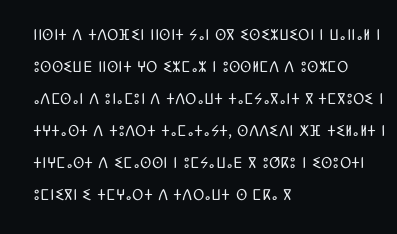ⵏⵏⵙⵏⵜ ⴷ ⵜⴷⵔⴼⵉⵏ ⵏⵏⵙⵏⵜ ⵢⴰⵏ ⵙⴳ ⵉⵙⵉⵣⵡⵉⵔⵏ ⵏ ⵡⴰⵏⵏⴰⵍ ⵏ ⵓⵙⵙⵉⵡⴹ ⵏⵏⵙⵏⵜ ⵖⵔ ⵉⵣⵎⴰⵣ ⵏ ⵓⵙⵙⵍⵎⴷ ⴷ ⵓⵙⵣⵎⵔ ⴰⴷⵎⵙⴰⵏ ⴷ ⵓⵏⴰⵎⵓⵏ ⴷ ⵜⴷⵔⴰⵡⵜ ⵜⴰⵎⵢⴰⴳⴰⵏⵜ ⴳ ⵜⵎⴳⵓⵔⵉ ⵏ ⵜⵖⵜⴰⵙⵜ ⴷ ⵜⵓⴷⵔⵜ ⵜⴰⵎⴰⵜⴰⵢⵜ, ⵙⴷⴷⵉⴷⵏ ⵅⴼ ⵜⵉⵍⴰⵍⵜ ⵏ ⵜⵏⵖⵎⴰⵙⵜ ⴷ ⵉⵎⴰⵙⵙⵏ ⵏ ⵓⵎⵢⴰⵡⴰⴹ ⴳ ⵓⵚⴽⵓ ⵏ ⵉⵙⵓⵔⵜⵏ ⵓⵎⵏⵉⴳⵏ ⵉ ⵜⵎⵖⴰⵔⵜ ⴷ ⵜⴷⵔⴰⵡⵜ ⵙ ⵎⴽⴰ ⴳ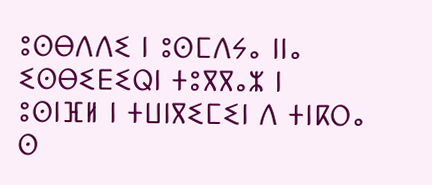ⵓⵙⴱⴷⴷⵉ ⵏ ⵓⵙⵎⴷⵢⴰ ⵏⵏⴰ ⵉⵙⴱⵉⴹⵉⵕⵏ ⵜⵓⴳⴳⴰⵣ ⵏ ⵓⵙⵏⴼⵍ ⵏ ⵜⵡⵏⴳⵉⵎⵉⵏ ⴷ ⵜⵏⴽⵔⴰ ⵙ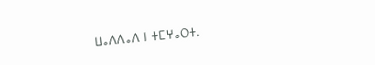ⵡⴰⴷⴷⴰⴷ ⵏ ⵜⵎⵖⴰⵔⵜ.